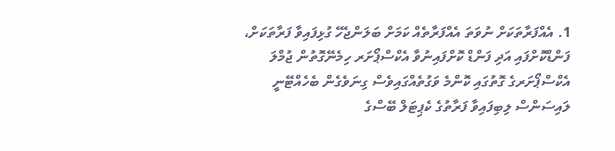1. އެއްފަރާތަކަށް ނުވަތަ އެއްފަރާތެއް ކަމަށް ބަލަންޖެހޭ ގުޅިފައިވާ ފަރާތަކަށް، ފަންޑްކޮށްފައި އަދި ފަންޑް ކޮށްފައިނުވާ އެކްސްޕޯށަރ ހިމެނޭގޮތުން ޖުމްލަ އެކްސްޕޯށަރގެ ގޮތުގައި ކޮންމެ ވަގުތެއްގައިވެސް ގިނަވެގެން ބެހެއްޓޭނީ ލައިސަންސް ލިބިފައިވާ ފަރާތުގެ ކެޕިޓަލް ބޭސްގެ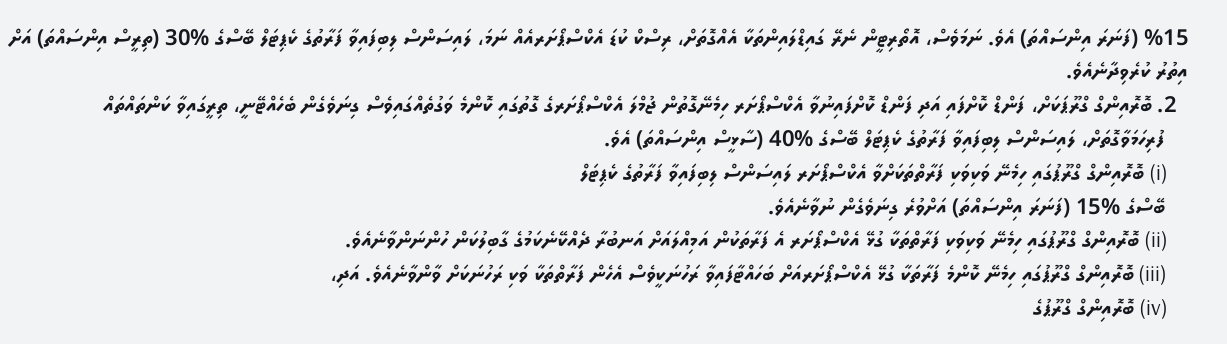%15 (ފަނަރަ އިންސައްތަ) އެވެ. ނަމަވެސް، އޮތޯރިޓީން ނެރޭ ގައިޑްލައިންތަކާ އެއްގޮތަށް، ރިސްކް ކުޑަ އެކްސްޕޯށަރއެއް ނަމަ، ލައިސަންސް ލިބިފައިވާ ފަރާތުގެ ކެޕިޓަލް ބޭސްގެ %30 (ތިރީސް އިންސައްތަ) އަށް އިތުރު ކުރެވިދާނެއެވެ.
  2. ބޮރޮއިންގް ގްރޫޕަކަށް، ފަންޑް ކޮށްފައި އަދި ފަންޑް ކޮށްފައިނުވާ އެކްސްޕޯށަރ ހިމެނޭގޮތުން ޖުމްލަ އެކްސްޕޯށަރގެ ގޮތުގައި ކޮންމެ ވަގުތެއްގައިވެސް ގިނަވެގެން ބެހެއްޓޭނީ، ތިރީގައިވާ ކަންތައްތައް
    ފުރިހަމަވާގޮތަށް، ލައިސަންސް ލިބިފައިވާ ފަރާތުގެ ކެޕިޓަލް ބޭސްގެ %40 (ސާޅީސް އިންސައްތަ) އެވެ.
    (i) ބޮރޮއިންގް ގްރޫޕުގައި ހިމެނޭ ވަކިވަކި ފަރާތްތަކަށްވާ އެކްސްޕޯށަރ ލައިސަންސް ލިބިފައިވާ ފަރާތުގެ ކެޕިޓަލް
    ބޭސްގެ %15 (ފަނަރަ އިންސައްތަ) އަށްވުރެ ގިނަވެގެން ނުވާނެއެވެ.
    (ii) ބޮރޮއިންގް ގްރޫޕުގައި ހިމެނޭ ވަކިވަކި ފަރާތްތަކާ ގުޅޭ އެކްސްޕޯށަރ އެ ފަރާތަކުން އަމިއްލައަށް އަނބުރާ ދެއްކޭނެކަމުގެ ގާބިލުކަން ހުންނަންވާނެއެވެ.
    (iii) ބޮރޮއިންގް ގްރޫޕުގައި ހިމެނޭ ކޮންމެ ފަރާތަކާ ގުޅޭ އެކްސްޕޯށަރއަށް ބަހައްޓާފައިވާ ރަހުނަކީވެސް އެހެން ފަރާތްތަކާ ވަކި ރަހުނަކަށް ވާންވާނެއެވެ. އަދި،
    (iv) ބޮރޮއިންގް ގްރޫޕުގެ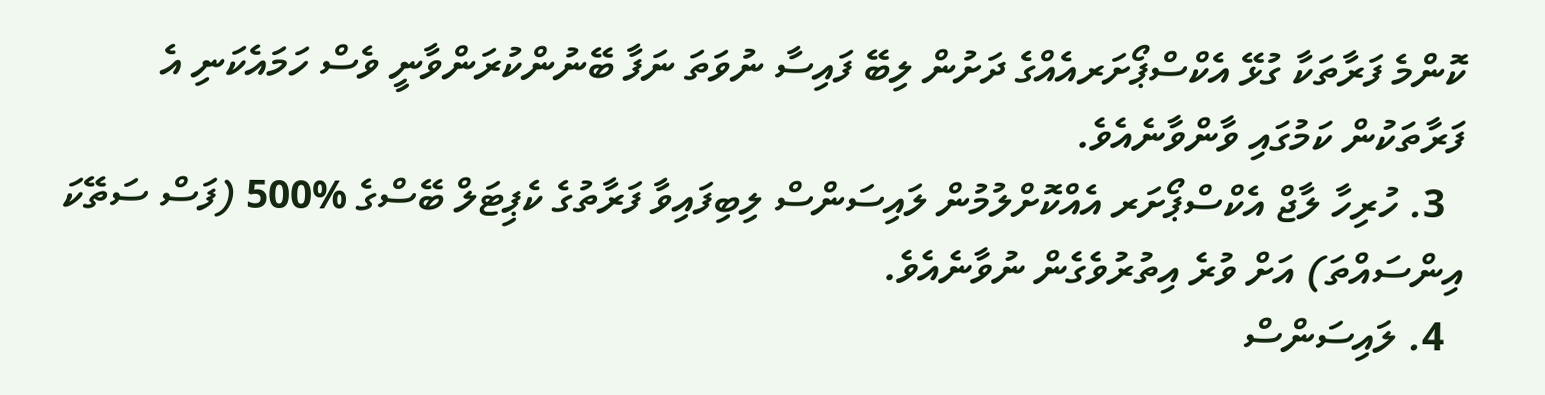ކޮންމެ ފަރާތަކާ ގުޅޭ އެކްސްޕޯށަރއެއްގެ ދަށުން ލިބޭ ފައިސާ ނުވަތަ ނަފާ ބޭނުންކުރަންވާނީ ވެސް ހަމައެކަނި އެ ފަރާތަކުން ކަމުގައި ވާންވާނެއެވެ.
  3. ހުރިހާ ލާޖް އެކްސްޕޯށަރ އެއްކޮށްލުމުން ލައިސަންސް ލިބިފައިވާ ފަރާތުގެ ކެޕިޓަލް ބޭސްގެ %500 (ފަސް ސަތޭކަ އިންސައްތަ) އަށް ވުރެ އިތުރުވެގެން ނުވާނެއެވެ.
  4. ލައިސަންސް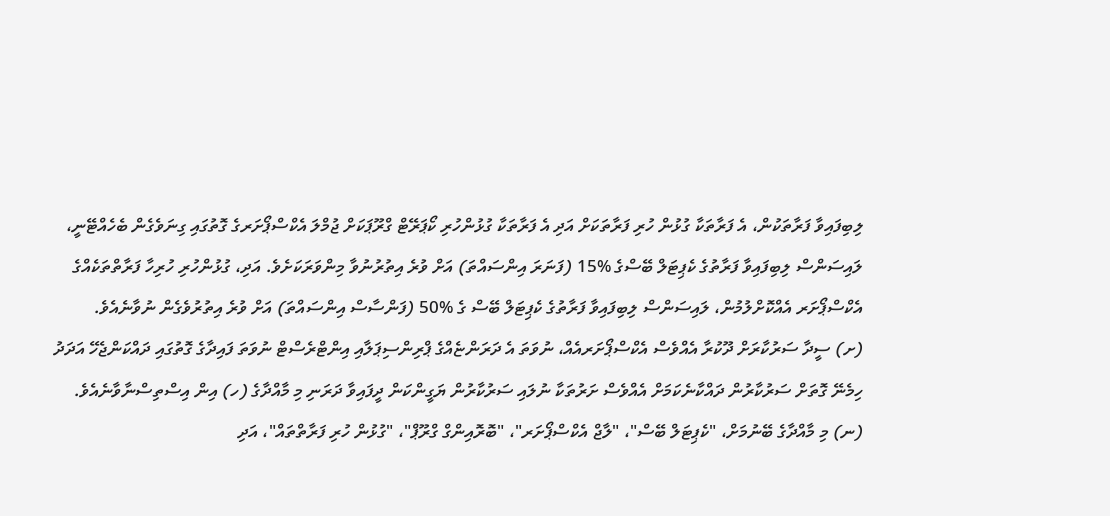ލިބިފައިވާ ފަރާތަކުން، އެ ފަރާތަކާ ގުޅުން ހުރި ފަރާތަކަށް އަދި އެ ފަރާތަކާ ގުޅުންހުރި ކޯޕަރޭޓް ގްރޫޕަކަށް ޖުމްލަ އެކްސްޕޯށަރގެ ގޮތުގައި ގިނަވެގެން ބެހެއްޓޭނީ، ލައިސަންސް ލިބިފައިވާ ފަރާތުގެ ކެޕިޓަލް ބޭސްގެ %15 (ފަނަރަ އިންސައްތަ) އަށް ވުރެ އިތުރުނުވާ މިންވަރަކަށެވެ. އަދި، ގުޅުންހުރި ހުރިހާ ފަރާތްތަކެއްގެ އެކްސްޕޯށަރ އެއްކޮށްލުމުން، ލައިސަންސް ލިބިފައިވާ ފަރާތުގެ ކެޕިޓަލް ބޭސް ގެ %50 (ފަންސާސް އިންސައްތަ) އަށް ވުރެ އިތުރުވެގެން ނުވާނެއެވެ.
(ށ) ސީދާ ސަރުކާރަށް ދޫކުރާ އެއްވެސް އެކްސްޕޯށަރއެއް، ނުވަތަ އެ ދަރަންޏެއްގެ ޕްރިންސިޕަލާއި އިންޓްރެސްޓް ނުވަތަ ފައިދާގެ ގޮތުގައި ދައްކަންޖެހޭ އަދަދު ހިމެނޭ ގޮތަށް ސަރުކާރުން ދައްކާނެކަމަށް އެއްވެސް ށަރުތަކާ ނުލައި ސަރުކާރުން ޔަގީންކަން ދީފައިވާ ދަރަނި މި މާއްދާގެ (ހ) އިން އިސްތިސްނާވާނެއެވެ.
(ނ) މި މާއްދާގެ ބޭނުމަށް، "ކެޕިޓަލް ބޭސް"، "ލާޖް އެކްސްޕޯށަރ"، "ބޮރޮއިންގް ގްރޫޕް"، "ގުޅުން ހުރި ފަރާތްތައް"، އަދި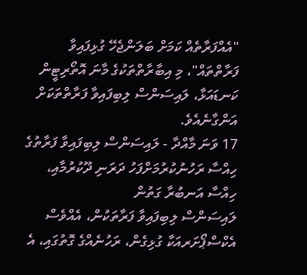"އެއްފަރާތެއް ކަމަށް ބަލަންޖެހޭ ގުޅިފައިވާ ފަރާތްތައް"، މި އިބާރާތްތަކުގެ މާނަ އޮތޯރިޓީން ކަނޑައަޅާ، ލައިސަންސް ލިބިފައިވާ ފަރާތްތަކަށް އަންގާނެއެވެ.
17 ވަނަ މާއްދާ - ލައިސަންސް ލިބިފައިވާ ފަރާތުގެ ހިއްސާ ރަހުނުކުރުމަށްފަހު ދަރަނި ދޫކުރުމާއި، ހިއްސާ އަނބުރާ ގަތުން
ލައިސަންސް ލިބިފައިވާ ފަރާތަކުން، އެއްވެސް އެކްސްޕޯށަރއަކާ ގުޅިގެން، ރަހުނެއްގެ ގޮތުގައި، އެ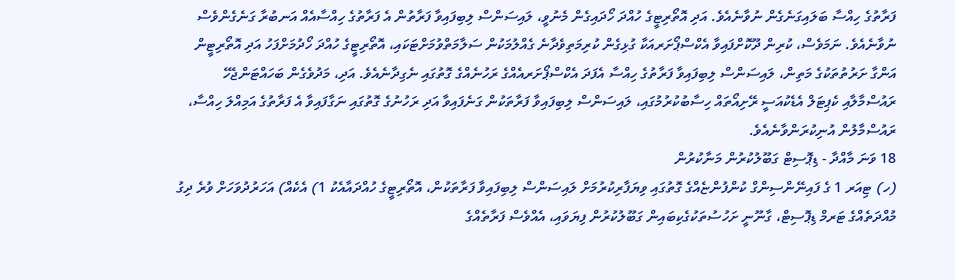ފަރާތުގެ ހިއްސާ ބަލައިގަނެގެން ނުވާނެއެވެ. އަދި އޮތޯރިޓީގެ ހުއްދަ ހޯދައިގެން މެނުވީ، ލައިސަންސް ލިބިފައިވާ ފަރާތުން އެ ފަރާތުގެ ހިއްސާއެއް އަނބުރާ ގަނެގެންވެސް ނުވާނެއެވެ. ނަމަވެސް، ކުރިން ދޫކޮށްފައިވާ އެކްސްޕޯށަރއަކާ ގުޅިގެން ކުރިމަތިވެދާނެ ގެއްލުމަކުން ސަލާމަތްވުމަށްޓަކައި، އޮތޯރިޓީގެ ހުއްދަ ހޯދުމަށްފަހު އަދި އޮތޯރިޓީން އަންގާ ށަރުތުތަކުގެ މަތިން، ލައިސަންސް ލިބިފައިވާ ފަރާތުގެ ހިއްސާ އެފަދަ އެކްސްޕޯށަރއެއްގެ ރަހުނެއްގެ ގޮތުގައި ނެގިދާނެއެވެ. އަދި، މަދުވެގެން ބަހައްޓަންޖެހޭ ރައުސްމާލާއި ކެޕިޓަލް އެޑެކުއަސީ ރޭށިއޯތައް ހިސާބުކުރުމުގައި، ލައިސަންސް ލިބިފައިވާ ފަރާތަކުން ގަނެފައިވާ އަދި ރަހުނުގެ ގޮތުގައި ނަގާފައިވާ އެ ފަރާތުގެ އަމިއްލަ ހިއްސާ، ރައުސްމާލުން އުނިކުރަންވާނެއެވެ.
18 ވަނަ މާއްދާ - ޑިޕޮސިޓް ގަބޫލުކުރުން މަނާކުރުން
(ހ) ޓިއަރ 1 ގެ ފައިނޭންސިންގް ކުންފުންޏެއްގެ ގޮތުގައި ވިޔަފާރިކުރުމަށް ލައިސަންސް ލިބިފައިވާ ފަރާތަކުން، އޮތޯރިޓީގެ ހުއްދައާއެކު 1) އެކެއް) އަހަރުދުވަހަށް ވުރެ ދިގު މުއްދަތެއްގެ ޓަރމް ޑިޕޮސިޓް، ގާނޫނީ ށަހުސުތަކުގެކިބައިން ގަބޫލުކުރުން ފިޔަވައި، އެއްވެސް ފަރާތެއްގެ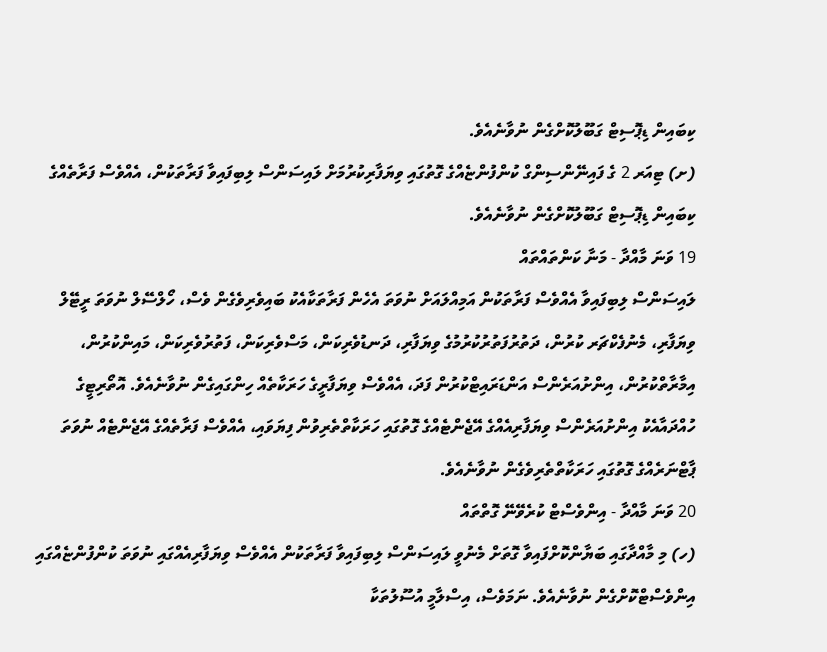ކިބައިން ޑިޕޮސިޓް ގަބޫލުކޮށްގެން ނުވާނެއެވެ.
(ށ) ޓިއަރ 2 ގެ ފައިނޭންސިންގް ކުންފުންޏެއްގެ ގޮތުގައި ވިޔަފާރިކުރުމަށް ލައިސަންސް ލިބިފައިވާ ފަރާތަކުން، އެއްވެސް ފަރާތެއްގެ ކިބައިން ޑިޕޮސިޓް ގަބޫލުކޮށްގެން ނުވާނެއެވެ.
19 ވަނަ މާއްދާ - މަނާ ކަންތައްތައް
ލައިސަންސް ލިބިފައިވާ އެއްވެސް ފަރާތަކުން އަމިއްލައަށް ނުވަތަ އެހެން ފަރާތަކާއެކު ބައިވެރިވެގެން ވެސް، ހޯލްސޭލް ނުވަތަ ރީޓޭލް ވިޔަފާރި، މެނުފެކްޗަރ ކުރުން، ދަތުރުފަތުރުކުރުމުގެ ވިޔަފާރި، ދަނޑުވެރިކަން، މަސްވެރިކަން، ފަތުރުވެރިކަން، މައިންކުރުން، އިމާރާތްކުރުން، އިންށުއަރެންސް އަންޑަރައިޓްކުރުން ފަދަ، އެއްވެސް ވިޔަފާރީގެ ހަރަކާތެއް ހިންގައިގެން ނުވާނެއެވެ. އޮތޯރިޓީގެ ހުއްދައާއެކު އިންށުއަރެންސް ވިޔަފާރިއެއްގެ އޭޖެންޓެއްގެ ގޮތުގައި ހަރަކާތްތެރިވުން ފިޔަވައި، އެއްވެސް ފަރާތެއްގެ އޭޖެންޓެއް ނުވަތަ ޕާޓްނަރެއްގެ ގޮތުގައި ހަރަކާތްތެރިވެގެން ނުވާނެއެވެ.
20 ވަނަ މާއްދާ - އިންވެސްޓް ކުރެވޭނޭ ގޮތްތައް
(ހ) މި މާއްދާގައި ބަޔާންކޮށްފައިވާ ގޮތަށް މެނުވީ ލައިސަންސް ލިބިފައިވާ ފަރާތަކުން އެއްވެސް ވިޔަފާރިއެއްގައި ނުވަތަ ކުންފުންޏެއްގައި އިންވެސްޓްކޮށްގެން ނުވާނެއެވެ. ނަމަވެސް، އިސްލާމީ އުސޫލުތަކާ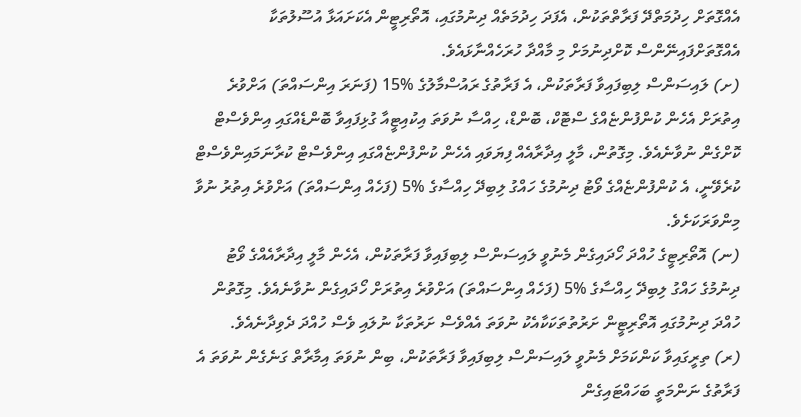އެއްގޮތަށް ހިދުމަތްދޭ ފަރާތްތަކުން، އެފަދަ ހިދުމަތެއް ދިނުމުގައި، އޮތޯރިޓީން އެކަށައަޅާ އުސޫލުތަކާ އެއްގޮތަށްފައިނޭންސް ކޮށްދިނުމަށް މި މާއްދާ ހުރަހެއްނާޅައެވެ.
(ށ) ލައިސަންސް ލިބިފައިވާ ފަރާތަކުން، އެ ފަރާތުގެ ރައުސްމާލުގެ %15 (ފަނަރަ އިންސައްތަ) އަށްވުރެ އިތުރަށް އެހެން ކުންފުންޏެއްގެ ސްޓޮކް، ބޮންޑް، ހިއްސާ ނުވަތަ އިކުއިޓީއާ ގުޅިފައިވާ ބޮންޑެއްގައި އިންވެސްޓް ކޮށްގެން ނުވާނެއެވެ. މިގޮތުން، މާލީ އިދާރާއެއް ފިޔަވައި އެހެން ކުންފުންޏެއްގައި އިންވެސްޓް ކުރާނަމައިންވެސްޓް ކުރެވޭނީ، އެ ކުންފުންޏެއްގެ ވޯޓު ދިނުމުގެ ހައްގު ލިބިދޭ ހިއްސާގެ %5 (ފަހެއް އިންސައްތަ) އަށްވުރެ އިތުރު ނުވާ މިންވަރަކަށެވެ.
(ނ) އޮތޯރިޓީގެ ހުއްދަ ހޯދައިގެން މެނުވީ ލައިސަންސް ލިބިފައިވާ ފަރާތަކުން، އެހެން މާލީ އިދާރާއެއްގެ ވޯޓު ދިނުމުގެ ހައްގު ލިބިދޭ ހިއްސާގެ %5 (ފަހެއް އިންސައްތަ) އަށްވުރެ އިތުރަށް ހޯދައިގެން ނުވާނެއެވެ. މިގޮތުން ހުއްދަ ދިނުމުގައި އޮތޯރިޓީން ށަރުތުތަކަކާއެކު ނުވަތަ އެއްވެސް ށަރުތަކާ ނުލައި ވެސް ހުއްދަ ދެވިދާނެއެވެ.
(ރ) ތިރީގައިވާ ކަންކަމަށް މެނުވީ ލައިސަންސް ލިބިފައިވާ ފަރާތަކުން، ބިން ނުވަތަ އިމާރާތް ގަނެގެން ނުވަތަ އެ ފަރާތުގެ ނަންމަތީ ބަހައްޓައިގެން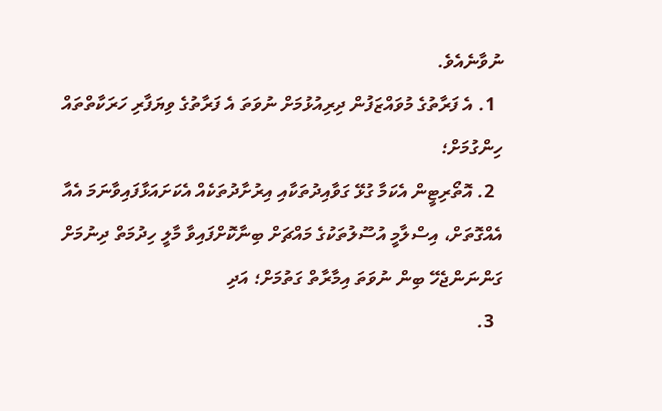ނުވާނެއެވެ.
  1. އެ ފަރާތުގެ މުވައްޒަފުން ދިރިއުޅުމަށް ނުވަތަ އެ ފަރާތުގެ ވިޔަފާރި ހަރަކާތްތައް ހިންގުމަށް؛
  2. އޮތޯރިޓީން އެކަމާ ގުޅޭ ގަވާއިދުތަކާއި އިރުށާދުތަކެއް އެކަށައަޅާފައިވާނަމަ އެއާ އެއްގޮތަށް، އިސްލާމީ އުސޫލުތަކުގެ މައްޗަށް ބިނާކޮށްފައިވާ މާލީ ހިދުމަތް ދިނުމަށް ގަންނަންޖެހޭ ބިން ނުވަތަ އިމާރާތް ގަތުމަށް؛ އަދި
  3.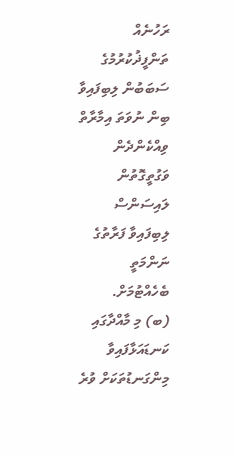ރަހުނެއް ތަންފީޛުކުރުމުގެ ސަބަބުން ލިބިފައިވާ ބިން ނުވަތަ އިމާރާތް ވިއްކެންދެން ވަގުތީގޮތުން ލައިސަންސް ލިބިފައިވާ ފަރާތުގެ ނަންމަތީ ބެހެއްޓުމަށް.
(ބ) މި މާއްދާގައި ކަނޑައަޅާފައިވާ މިންގަނޑުތަކަށް ވުރެ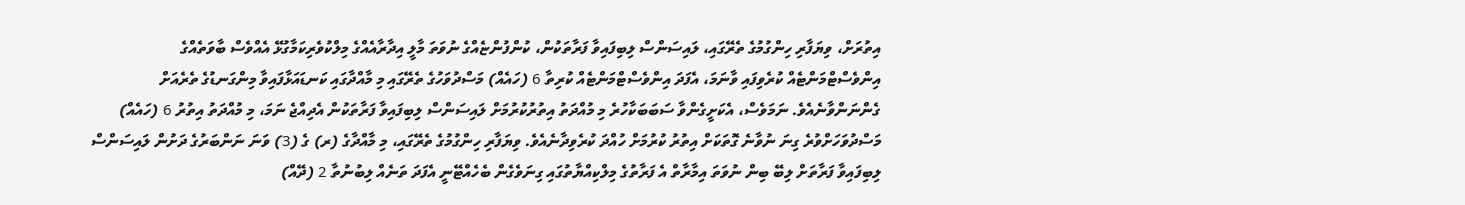އިތުރަށް، ވިޔަފާރި ހިންގުމުގެ ތެރޭގައި، ލައިސަންސް ލިބިފައިވާ ފަރާތަކުން، ކުންފުންޏެއްގެ ނުވަތަ މާލީ އިދާރާއެއްގެ މިލްކުވެރިކަމާގުޅޭ އެއްވެސް ބާވަތެއްގެ އިންވެސްޓްމަންޓެއް ކުރެވިފައި ވާނަމަ، އެފަދަ އިންވެސްޓްމަންޓެއް ކުރިތާ 6 (ހައެއް) މަސްދުވަހުގެ ތެރޭގައި މި މާއްދާގައި ކަނޑައަޅާފައިވާ މިންގަނޑުގެ ތެރެއަށް ގެންނަންވާނެއެވެ. ނަމަވެސް، އެކަށީގެންވާ ސަބަބަކާހުރެ މި މުއްދަތު އިތުރުކުރުމަށް ލައިސަންސް ލިބިފައިވާ ފަރާތަކުން އެދިއްޖެ ނަމަ، މި މުއްދަތު އިތުރު 6 (ހައެއް) މަސްދުވަހަށްވުރެ ގިނަ ނުވާނެ ގޮތަކަށް އިތުރު ކުރުމަށް ހުއްދަ ކުރެވިދާނެއެވެ. ވިޔަފާރި ހިންގުމުގެ ތެރޭގައި، މި މާއްދާގެ (ރ) ގެ (3) ވަނަ ނަންބަރުގެ ދަށުން ލައިސަންސް ލިބިފައިވާ ފަރާތަށް ލިބޭ ބިން ނުވަތަ އިމާރާތް އެ ފަރާތުގެ މިލްކިއްޔާތުގައި ގިނަވެގެން ބެހެއްޓޭނީ އެފަދަ ތަނެއް ލިބުނުތާ 2 (ދޭއް)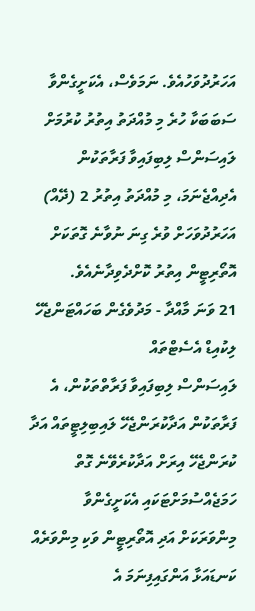އަހަރުދުވަހުއެވެ. ނަމަވެސް، އެކަށީގެންވާ ސަބަބަކާ ހުރެ މި މުއްދަތު އިތުރު ކުރުމަށް ލައިސަންސް ލިބިފައިވާ ފަރާތަކުން އެދިއްޖެނަމަ، މި މުއްދަތު އިތުރު 2 (ދޭއް) އަހަރުދުވަހަށް ވުރެ ގިނަ ނުވާނެ ގޮތަކަށް އޮތޯރިޓީން އިތުރު ކޮށްދެވިދާނެއެވެ.
21 ވަނަ މާއްދާ - މަދުވެގެން ބަހައްޓަންޖެހޭ ލިކުއިޑް އެސެޓްތައް
ލައިސަންސް ލިބިފައިވާ ފަރާތްތަކުން، އެ ފަރާތަކުން އަދާކުރަންޖެހޭ ލައިބިލިޓީތައް އަދާ ކުރަންޖެހޭ އިރަށް އަދާކުރެވޭނެ ގޮތް ހަމަޖެއްސުމަށްޓަކައި އެކަށީގެންވާ މިންވަރަކަށް އަދި އޮތޯރިޓީން ވަކި މިންވަރެއް ކަނޑައަޅާ އަންގައިފިނަމަ އެ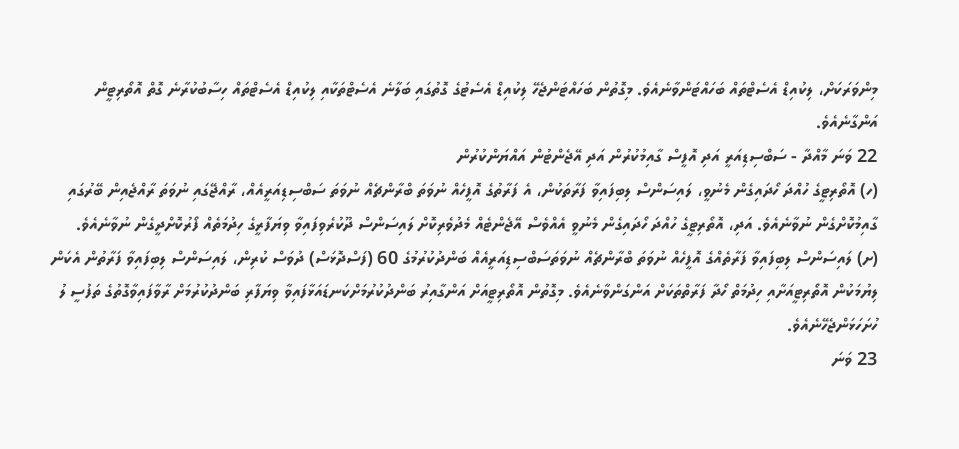މިންވަރަކަށް، ލިކުއިޑް އެސެޓްތައް ބަހައްޓަންވާނެއެވެ. މިގޮތުން ބަހައްޓަންޖެހޭ ލިކުއިޑް އެސެޓުގެ ގޮތުގައި ބަލާނެ އެސެޓްތަކާއި ލިކުއިޑް އެސެޓްތައް ހިސާބުކުރާނެ ގޮތް އޮތޯރިޓީން އަންގާނެއެވެ.
22 ވަނަ މާއްދާ - ސަބްސިޑިއަރީ އަދި އޮފީސް ގާއިމުކުރުން އަދި އޭޖެންޓުން އައްޔަންކުރުން
(ހ) އޮތޯރިޓީގެ ހުއްދަ ހޯދައިގެން މެނުވީ، ލައިސަންސް ލިބިފައިވާ ފަރާތަކުން، އެ ފަރާތުގެ އޮފީހެއް ނުވަތަ ބްރާންޗެއް ނުވަތަ ސަބްސިޑިއަރީއެއް، ރާއްޖޭގައި ނުވަތަ ރާއްޖެއިން ބޭރުގައި ގާއިމުކޮށްގެން ނުވާނެއެވެ. އަދި، އޮތޯރިޓީގެ ހުއްދަ ހޯދައިގެން މެނުވީ އެއްވެސް އޭޖެންޓެއް މެދުވެރިކޮށް ލައިސަންސް ދޫކުރެވިފައިވާ ވިޔަފާރީގެ ހިދުމަތެއް ފޯރުކޮށްދީގެން ނުވާނެއެވެ.
(ށ) ލައިސަންސް ލިބިފައިވާ ފަރާތެއްގެ އޮފީހެއް ނުވަތަ ބްރާންޗެއް ނުވަތަސަބްސިޑިއަރީއެއް ބަންދުކުރުމުގެ 60 (ފަސްދޮޅަސް) ދުވަސް ކުރިން، ލައިސަންސް ލިބިފައިވާ ފަރާތުން އެކަން ލިޔުމަކުން އޮތޯރިޓީއަށާއި ހިދުމަތް ހޯދާ ފަރާތްތަކަށް އަންގަންވާނެއެވެ. މިގޮތުން އޮތޯރިޓީއަށް އަންގާއިރު ބަންދުކުރުމަށްކަނޑައަޅާފައިވާ ވިޔަފާރި ބަންދުކުރުމަށް ރާވާފައިވާގޮތުގެ ތަފުސީ ލު ހުށަހަޅަންޖެހޭނެއެވެ.
23 ވަނަ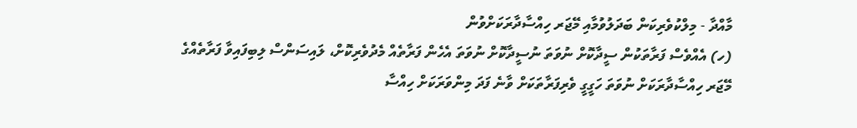މާއްދާ - މިލްކުވެރިކަން ބަދަލުވުމާއި މޭޖަރ ހިއްސާދާރަކަށްވުން
(ހ) އެއްވެސް ފަރާތަކުން ސީދާކޮށް ނުވަތަ ނުސީދާކޮށް ނުވަތަ އެހެން ފަރާތެއް މެދުވެރިކޮށް، ލައިސަންސް ލިބިފައިވާ ފަރާތެއްގެ މޭޖަރ ހިއްސާދާރަކަށް ނުވަތަ ހަގީގީ ވެރިފަރާތަކަށް ވާނެ ފަދަ މިންވަރަކަށް ހިއްސާ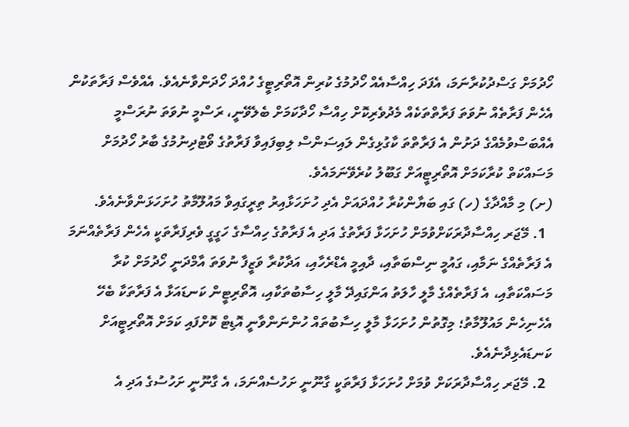ހޯދުމަށް ގަސްދުކުރާނަމަ، އެފަދަ ހިއްސާއެއް ހޯދުމުގެ ކުރިން އޮތޯރިޓީގެ ހުއްދަ ހޯދަންވާނެއެވެ. އެއްވެސް ފަރާތަކުން އެހެން ފަރާތެއް ނުވަތަ ފަރާތްތަކެއް މެދުވެރިކޮށް ހިއްސާ ހޯދާކަމަށް ބެލެވޭނީ، ރަސްމީ ނުވަތަ ނުރަސްމީ އެއްބަސްވުމެއްގެ ދަށުން އެ ފަރާތްތަ ކާގުޅިގެން ލައިސަންސް ލިބިފައިވާ ފަރާތުގެ ވޯޓުދިނުމުގެ ބާރު ހޯދުމަށް މަސައްކަތް ކުރާކަމަށް އޮތޯރިޓީއަށް ގަބޫލު ކުރެވޭނަމައެވެ.
(ށ) މި މާއްދާގެ (ހ) ގައި ބަޔާންކުރާ ހުއްދައަށް އެދި ހުށަހަޅާއިރު ތިރީގައިވާ މައުލޫމާތު ހުށަހަޅަންވާނެއެވެ.
  1. މޭޖަރ ހިއްސާދާރަކަށްވުމަށް ހުށަހަޅާ ފަރާތުގެ އަދި އެ ފަރާތުގެ ހިއްސާގެ ހަގީގީ ވެރިފަރާތަކީ އެހެން ފަރާތެއްނަމަ އެ ފަރާތެއްގެ ނަމާއި، ގައުމީ ނިސްބަތާއި، ދާއިމީ އެޑްރެހާއި، އަދާކުރާ ވަޒީފާ ނުވަތަ އާމްދަނީ ހޯދުމަށް ކުރާ މަސައްކަތާއި، އެ ފަރާތެއްގެ މާލީ ހާލަތު އަންގައިދޭ މާލީ ހިސާބުތަކާއި، އޮތޯރިޓީން ކަނޑައަޅާ އެ ފަރާތަކާ ބެހޭ އެހެނިހެން މައުލޫމާތު؛ މިގޮތުން ހުށަހަޅާ މާލީ ހިސާބުތައް ހުންނަންވާނީ އޮޑިޓް ކޮށްފައި ކަމަށް އޮތޯރިޓީއަށް ކަނޑައެޅިދާނެއެވެ.
  2. މޭޖަރ ހިއްސާދާރަކަށް ވުމަށް ހުށަހަޅާ ފަރާތަކީ ގާނޫނީ ށަހުސެއްނަމަ، އެ ގާނޫނީ ށަހުސުގެ އަދި އެ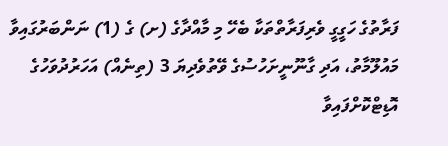ފަރާތުގެ ހަގީގީ ވެރިފަރާތްތަކާ ބެހޭ މި މާއްދާގެ (ށ) ގެ (1) ނަންބަރުގައިވާ މައުލޫމާތު، އަދި ގާނޫނީށަހުސުގެ ވޭތުވެދިޔަ 3 (ތިނެއް) އަހަރުދުވަހުގެ އޮޑިޓްކޮށްފައިވާ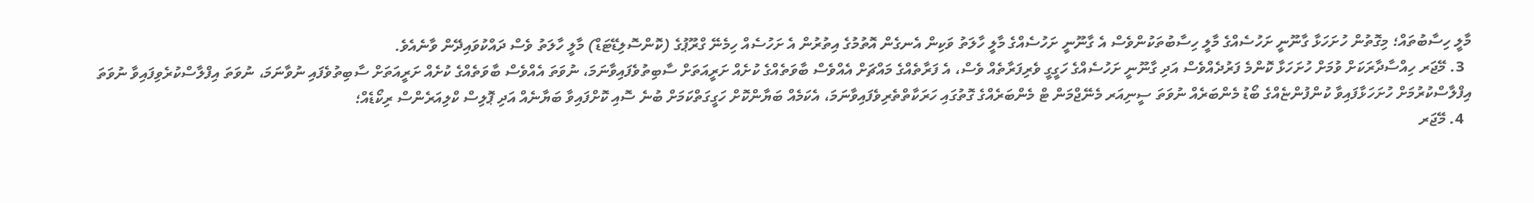މާލީ ހިސާބުތައް؛ މިގޮތުން ހުށަހަޅާ ގާނޫނީ ށަހުސެއްގެ މާލީ ހިސާބުތަކުންވެސް އެ ގާނޫނީ ށަހުސެއްގެ މާލީ ހާލަތު ވަކިން އެނގެން އޮތުމުގެ އިތުރުން އެ ށަހުސެއް ހިމެނޭ ގްރޫޕުގެ (ކޮންސޮލިޑޭޓަޑް) މާލީ ހާލަތު ވެސް ދައްކުވައިދޭން ވާނެއެވެ.
  3. މޭޖަރ ހިއްސާދާރަކަށް ވުމަށް ހުށަހަޅާ ކޮންމެ ފަރުދެއްވެސް އަދި ގާނޫނީ ށަހުސެއްގެ ހަގީގީ ވެރިފަރާތެއް ވެސް، އެ ފަރާތެއްގެ މައްޗަށް އެއްވެސް ބާވަތެއްގެ ކުށެއް ށަރީއަތަށް ސާބިތުވެފައިވާނަމަ، ނުވަތަ އެއްވެސް ބާވަތެއްގެ ކުށެއް ށަރީއަތަށް ސާބިތުވެފައި ނުވާނަމަ، ނުވަތަ އިފްލާސްކުރެވިފައިވާ ނުވަތަ އިފްލާސްކުރުމަށް ހުށަހަޅާފައިވާ ކުންފުންޏެއްގެ ބޯޑު މެންބަރެއް ނުވަތަ ސީނިއަރ މެނޭޖްމަން ޓް މެންބަރެއްގެ ގޮތުގައި ހަރަކާތްތެރިވެފައިވާނަމަ، އެކަމެއް ބަޔާންކޮށް ހަގީގަތްކަމަށް ބުނެ ސޮއި ކޮށްފައިވާ ބަޔާނެއް އަދި ޕޮލިސް ކްލިއަރެންސް ރިކޯޑެއް؛
  4. މޭޖަރ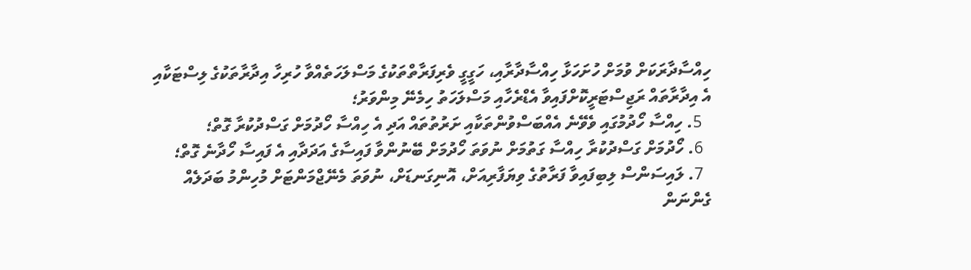ހިއްސާދާރަކަށް ވުމަށް ހުށަހަޅާ ހިއްސާދާރާއި، ހަގީގީ ވެރިފަރާތްތަކުގެ މަސްލަހަތެއްވާ ހުރިހާ އިދާރާތަކުގެ ލިސްޓަކާއި އެ އިދާރާތައް ރަޖިސްޓަރީކޮށްފައިވާ އެޑްރެހާއި މަސްލަހަތު ހިމެނޭ މިންވަރު؛
  5. ހިއްސާ ހޯދުމުގައި ވެވޭނެ އެއްބަސްވުންތަކާއި ށަރުތުތައް އަދި އެ ހިއްސާ ހޯދުމަށް ގަސްދުކުރާ ގޮތް؛
  6. ހޯދުމަށް ގަސްދުކުރާ ހިއްސާ ގަތުމަށް ނުވަތަ ހޯދުމަށް ބޭނުންވާ ފައިސާގެ އަދަދާއި އެ ފައިސާ ހޯދާނެ ގޮތް؛
  7. ލައިސަންސް ލިބިފައިވާ ފަރާތުގެ ވިޔަފާރިއަށް، އޮނިގަނޑަށް، ނުވަތަ މެނޭޖްމަންޓަށް މުހިންމު ބަދަލެއް ގެންނަން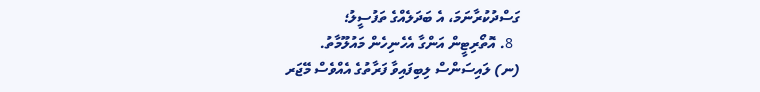ގަސްދުކުރާނަމަ، އެ ބަދަލެއްގެ ތަފުސީލު؛
  8. އޮތޯރިޓީން އަންގާ އެހެނިހެން މައުލޫމާތު.
(ނ) ލައިސަންސް ލިބިފައިވާ ފަރާތުގެ އެއްވެސް މޭޖަރ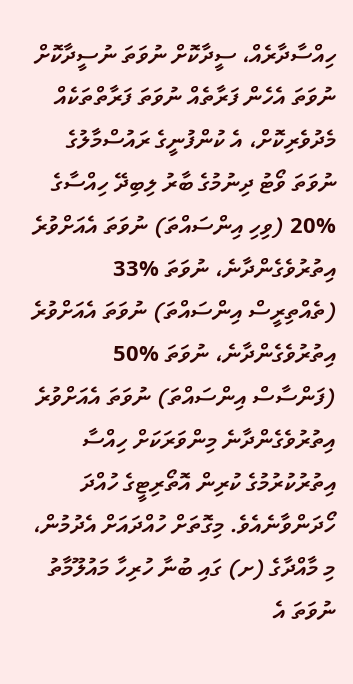ހިއްސާދާރެއް، ސީދާކޮށް ނުވަތަ ނުސީދާކޮށް ނުވަތަ އެހެން ފަރާތެއް ނުވަތަ ފަރާތްތަކެއް މެދުވެރިކޮށް، އެ ކުންފުނީގެ ރައުސްމާލުގެ ނުވަތަ ވޯޓު ދިނުމުގެ ބާރު ލިބިދޭ ހިއްސާގެ %20 (ވިހި އިންސައްތަ) ނުވަތަ އެއަށްވުރެ އިތުރުވެގެންދާނެ، ނުވަތަ %33 (ތެއްތިރީސް އިންސައްތަ) ނުވަތަ އެއަށްވުރެ އިތުރުވެގެންދާނެ، ނުވަތަ %50 (ފަންސާސް އިންސައްތަ) ނުވަތަ އެއަށްވުރެ އިތުރުވެގެންދާނެ މިންވަރަކަށް ހިއްސާ އިތުރުކުރުމުގެ ކުރިން އޮތޯރިޓީގެ ހުއްދަ ހޯދަންވާނެއެވެ. މިގޮތަށް ހުއްދައަށް އެދުމުން، މި މާއްދާގެ (ށ) ގައި ބުނާ ހުރިހާ މައުލޫމާތު ނުވަތަ އެ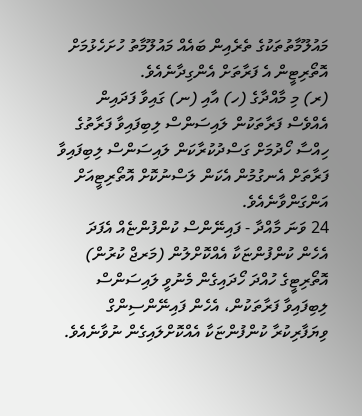މައުލޫމާތުތަކުގެ ތެރެއިން ބައެއް މައުލޫމާތު ހުށަހެޅުމަށް އޮތޯރިޓީން އެ ފަރާތަށް އެންގިދާނެއެވެ.
(ރ) މި މާއްދާގެ (ހ) އާއި (ނ) ގައިވާ ފަދައިން އެއްވެސް ފަރާތަކުން ލައިސަންސް ލިބިފައިވާ ފަރާތުގެ ހިއްސާ ހޯދުމަށް ގަސްދުކުރާކަން ލައިސަންސް ލިބިފައިވާ ފަރާތަށް އެނގުމުން އެކަން ލަސްނުކޮށް އޮތޯރިޓީއަށް އަންގަންވާނެއެވެ.
24 ވަނަ މާއްދާ - ފައިނޭންސް ކުންފުންޏެއް އެފަދަ އެހެން ކުންފުންޏަކާ އެއްކޮށްލުން (މަރޖް ކުރުން)
އޮތޯރިޓީގެ ހުއްދަ ހޯދައިގެން މެނުވީ ލައިސަންސް ލިބިފައިވާ ފަރާތަކުން، އެހެން ފައިނޭންސިންގް ވިޔަފާރިކުރާ ކުންފުންޏަކާ އެއްކޮށްލައިގެން ނުވާނެއެވެ.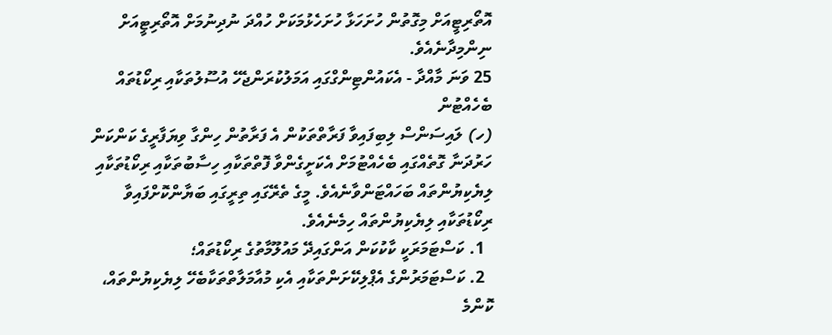އޮތޯރިޓީއަށް މިގޮތުން ހުށަހަޅާ ހުށަހެޅުމަކަށް ހުއްދަ ނުދިނުމަށް އޮތޯރިޓީއަށް ނިންމިދާނެއެވެ.
25 ވަނަ މާއްދާ - އެކައުންޓިންގްގައި އަމަލުކުރަންޖެހޭ އުސޫލުތަކާއި ރިކޯޑުތައް ބެހެއްޓުން
(ހ) ލައިސަންސް ލިބިފައިވާ ފަރާތްތަކުން އެ ފަރާތުން ހިންގާ ވިޔަފާރީގެ ކަންކަން ހަރުދަނާ ގޮތެއްގައި ބެހެއްޓުމަށް އެކަށީގެންވާ ފޮތްތަކާއި ހިސާބުތަކާއި ރިކޯޑުތަކާއި ލިޔެކިޔުންތައް ބަހައްޓަންވާނެއެވެ. މީގެ ތެރޭގައި ތިރީގައި ބަޔާންކޮށްފައިވާ ރިކޯޑުތަކާއި ލިޔެކިޔުންތައް ހިމެނެއެވެ.
  1. ކަސްޓަމަރަކީ ކާކުކަން އަންގައިދޭ މައުލޫމާތުގެ ރިކޯޑުތައް؛
  2. ކަސްޓަމަރުންގެ އެޕްލިކޭށަންތަކާއި އެކި މުއާމަލާތްތަކާބެހޭ ލިޔެކިޔުންތައް، ކޮންމެ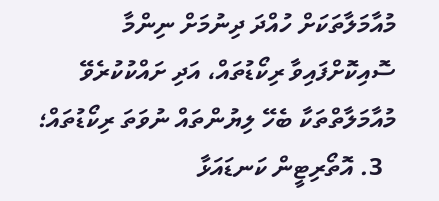މުއާމަލާތަކަށް ހުއްދަ ދިނުމަށް ނިންމާ ސޮއިކޮށްފައިވާ ރިކޯޑުތައް، އަދި ށައްކުކުރެވޭ މުއާމަލާތްތަކާ ބެހޭ ލިޔުންތައް ނުވަތަ ރިކޯޑުތައް؛
  3. އޮތޯރިޓީން ކަނޑައަޅާ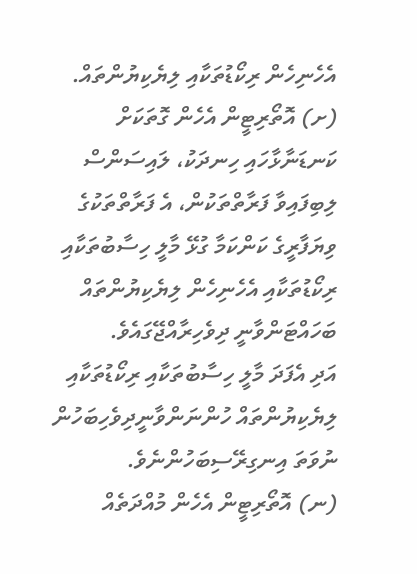އެހެނިހެން ރިކޯޑުތަކާއި ލިޔެކިޔުންތައް.
(ށ) އޮތޯރިޓީން އެހެން ގޮތަކަށް ކަނޑަނާޅާހައި ހިނދަކު، ލައިސަންސް ލިބިފައިވާ ފަރާތްތަކުން، އެ ފަރާތްތަކުގެ ވިޔަފާރީގެ ކަންކަމާ ގުޅޭ މާލީ ހިސާބުތަކާއި ރިކޯޑުތަކާއި އެހެނިހެން ލިޔެކިޔުންތައް ބަހައްޓަންވާނީ ދިވެހިރާއްޖޭގައެވެ.
އަދި އެފަދަ މާލީ ހިސާބުތަކާއި ރިކޯޑުތަކާއި ލިޔެކިޔުންތައް ހުންނަންވާނީދިވެހިބަހުން ނުވަތަ އިނގިރޭސިބަހުންނެވެ.
(ނ) އޮތޯރިޓީން އެހެން މުއްދަތެއް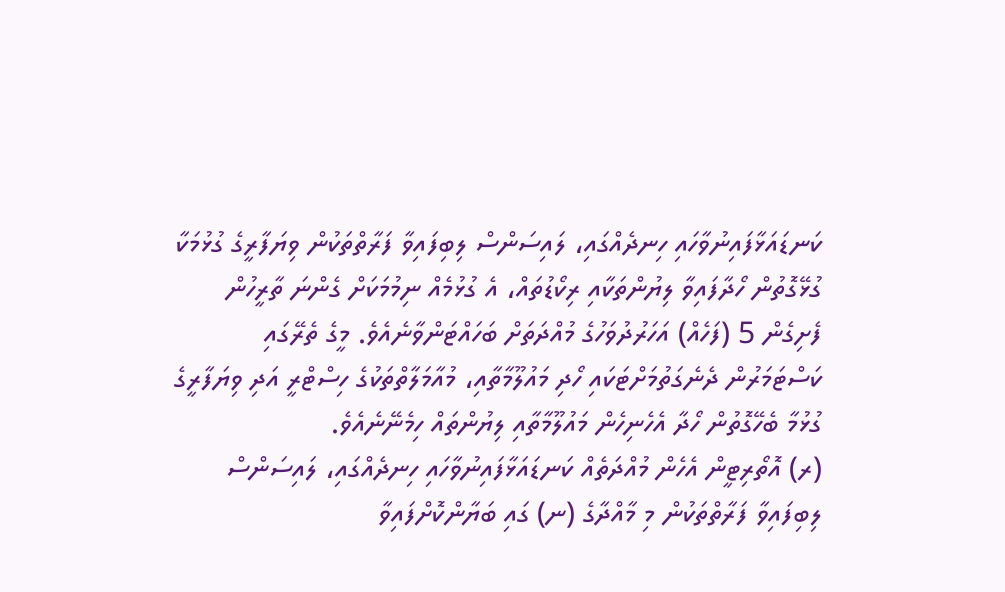ކަނޑައަޅާފައިނުވާހައި ހިނދެއްގައި، ލައިސަންސް ލިބިފައިވާ ފަރާތްތަކުން ވިޔަފާރީގެ ގުޅުމަކާ ގުޅޭގޮތުން ހޯދާފައިވާ ލިޔުންތަކާއި ރިކޯޑުތައް، އެ ގުޅުމެއް ނިމުމަކަށް ގެންނަ ތާރީހުން ފެށިގެން 5 (ފަހެއް) އަހަރުދުވަހުގެ މުއްދަތަށް ބަހައްޓަންވާނެއެވެ. މީގެ ތެރޭގައި ކަސްޓަމަރުން ދެނެގަތުމަށްޓަކައި ހޯދި މައުލޫމާތާއި، މުއާމަލާތްތަކުގެ ހިސްޓްރީ އަދި ވިޔަފާރީގެ ގުޅުމާ ބެހޭގޮތުން ހޯދާ އެހެނިހެން މައުލޫމާތާއި ލިޔުންތައް ހިމެނޭނެއެވެ.
(ރ) އޮތޯރިޓީން އެހެން މުއްދަތެއް ކަނޑައަޅާފައިނުވާހައި ހިނދެއްގައި، ލައިސަންސް ލިބިފައިވާ ފަރާތްތަކުން މި މާއްދާގެ (ނ) ގައި ބަޔާންކޮށްފައިވާ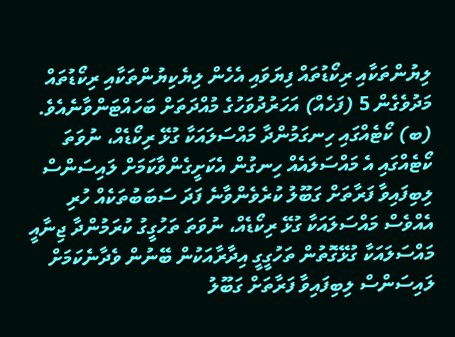ލިޔުންތަކާއި ރިކޯޑުތައް ފިޔަވައި އެހެން ލިޔެކިޔުންތަކާއި ރިކޯޑުތައް މަދުވެގެން 5 (ފަހެއް) އަހަރުދުވަހުގެ މުއްދަތަށް ބަހައްޓަންވާނެއެވެ.
(ބ) ކޯޓެއްގައި ހިނގަމުންދާ މައްސަލައަކާ ގުޅޭ ރިކޯޑެއް، ނުވަތަ ކޯޓެއްގައި އެ މައްސަލައެއް ހިނގުން އެކަށީގެންވާކަމަށް ލައިސަންސް ލިބިފައިވާ ފަރާތަށް ގަބޫލު ކުރެވެންވާނެ ފަދަ ސަބަބުތަކެއް ހުރި އެއްވެސް މައްސަލައަކާ ގުޅޭ ރިކޯޑެއް، ނުވަތަ ތަހުގީގު ކުރަމުންދާ ޖިނާއީ މައްސަލައަކާ ގުޅޭގޮތުން ތަހުގީގީ އިދާރާއަކުން ބޭނުން ވެދާނެކަމަށް ލައިސަންސް ލިބިފައިވާ ފަރާތަށް ގަބޫލު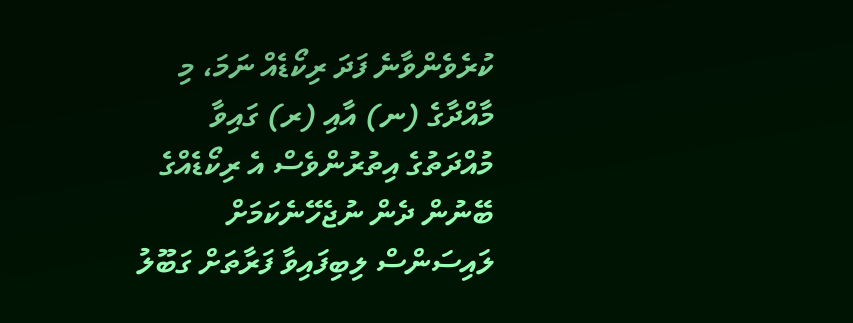ކުރެވެންވާނެ ފަދަ ރިކޯޑެއް ނަމަ، މި މާއްދާގެ (ނ) އާއި (ރ) ގައިވާ މުއްދަތުގެ އިތުރުންވެސް އެ ރިކޯޑެއްގެ ބޭނުން ދެން ނުޖެހޭނެކަމަށް ލައިސަންސް ލިބިފައިވާ ފަރާތަށް ގަބޫލު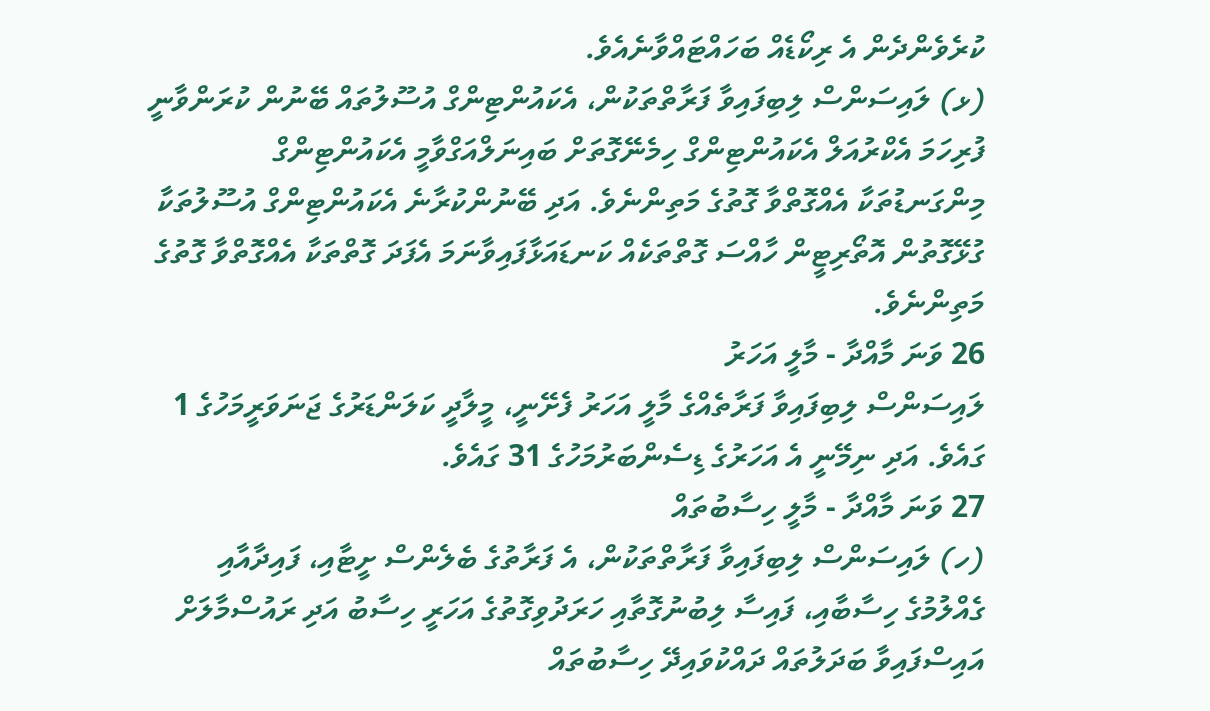ކުރެވެންދެން އެ ރިކޯޑެއް ބަހައްޓައްވާނެއެވެ.
(ޅ) ލައިސަންސް ލިބިފައިވާ ފަރާތްތަކުން، އެކައުންޓިންގް އުސޫލުތައް ބޭނުން ކުރަންވާނީ ފުރިހަމަ އެކްރުއަލް އެކައުންޓިންގް ހިމެނޭގޮތަށް ބައިނަލްއަގްވާމީ އެކައުންޓިންގް މިންގަނޑުތަކާ އެއްގޮތްވާ ގޮތުގެ މަތިންނެވެ. އަދި ބޭނުންކުރާނެ އެކައުންޓިންގް އުސޫލުތަކާ ގުޅޭގޮތުން އޮތޯރިޓީން ހާއްސަ ގޮތްތަކެއް ކަނޑައަޅާފައިވާނަމަ އެފަދަ ގޮތްތަކާ އެއްގޮތްވާ ގޮތުގެ މަތިންނެވެ.
26 ވަނަ މާއްދާ - މާލީ އަހަރު
ލައިސަންސް ލިބިފައިވާ ފަރާތެއްގެ މާލީ އަހަރު ފެށޭނީ، މީލާދީ ކަލަންޑަރުގެ ޖަނަވަރީމަހުގެ 1 ގައެވެ. އަދި ނިމޭނީ އެ އަހަރުގެ ޑިސެންބަރުމަހުގެ 31 ގައެވެ.
27 ވަނަ މާއްދާ - މާލީ ހިސާބުތައް
(ހ) ލައިސަންސް ލިބިފައިވާ ފަރާތްތަކުން، އެ ފަރާތުގެ ބެލެންސް ށީޓާއި، ފައިދާއާއި ގެއްލުމުގެ ހިސާބާއި، ފައިސާ ލިބުނުގޮތާއި ހަރަދުވިގޮތުގެ އަހަރީ ހިސާބު އަދި ރައުސްމާލަށް އައިސްފައިވާ ބަދަލުތައް ދައްކުވައިދޭ ހިސާބުތައް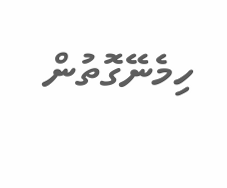ހިމެނޭގޮތުން